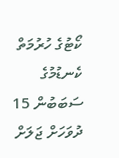ކޯޓުގެ ހުރުމަތް ކެނޑުމުގެ ސަބަބުން 15 ދުވަހަށް ޖަލަށް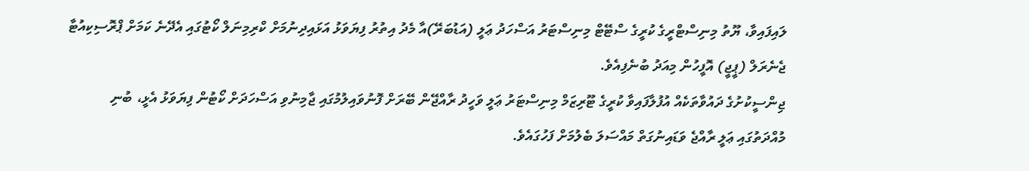ލައިފައިވާ، ޔޫތު މިނިސްޓްރީގެ ކުރީގެ ސްޓޭޓް މިނިސްޓަރު އަސްހަދު ޢަލީ (އަޑުބަރޭ)އާ މެދު އިތުރު ފިޔަވަޅު އަޅައިދިނުމަށް ކްރިމިނަލް ކޯޓުގައި އެދޭނެ ކަމަށް ޕްރޮސިކިއުޓާ ޖެނެރަލް (ޕީޖީ) އޮފީހުން މިއަދު ބުނެފިއެވެ.
ޖިންސީކުށުގެ ދައުވާތަކެއް އުފުލާފައިވާ ކުރީގެ ޓޫރިޒަމް މިނިސްޓަރު ޢަލީ ވަހީދު ރާއްޖޭން ބޭރަށް ފޮނުވައިލުމުގައި ޖާމިނުވި އަސްހަދަށް ކޯޓުން ފިޔަވަޅު އެޅީ، ބުނި މުއްދަތުގައި ޢަލީ ރާއްޖެ ވަޑައިނުގަތް މައްސަލަ ބެލުމަށް ފަހުގައެވެ.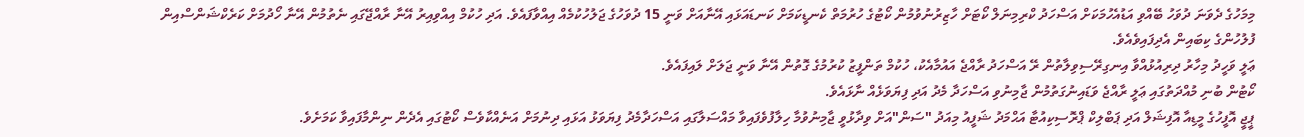މިމަހުގެ ދެވަނަ ދުވަހު ބޭއްވި އަޑުއެހުމަކަށް އަސްހަދު ކްރިމިނަލް ކޯޓަށް ހާޒިރުނުވުމުން ކޯޓުގެ ހުރުމަތް ކެނޑީކަމަށް ކަނޑައަޅައި އޭނާއަށް ވަނީ 15 ދުވަހުގެ ޖަލުހުކުމެއް އިއްވާފައެވެ. އަދި ހުކުމް އިއްވިއިރު އޭނާ ރާއްޖޭގައި ނެތުމުން އޭނާ ހޯދުމަށް ކަރެކްޝަންސްއިން ފުލުހުންގެ ކިބައިން އެދިފައިވެއެވެ.
ޢަލީ ވަހީދު މިހާރު ދިރިއުޅުއްވާ އިނގިރޭސިވިލާތުން ރޭ އަސްހަދު ރާއްޖެ އައުމާއެކު، ހުކުމް ތަންފީޒު ކުރުމުގެ ގޮތުން އޭނާ ވަނީ ޖަލަށް ލައިފައެވެ.
ކޯޓުން ބުނި މުއްދަތުގައި ޢަލީ ރާއްޖެ ވަޑައިނުގަތުމުން ޖާމިނުވި އަސްހަދާ މެދު އަދި ފިޔަވަޅެއް ނާޅައެވެ.
ޕީޖީ އޮފީހުގެ މީޑިއާ އޮފިޝަލް އަދި ޕަބްލިކް ޕްރޮސިކިއުޓާ އަޙްމަދު ޝަފީއު މިއަދު "ސަން"އަށް ވިދާޅުވީ ޖާމިނުވުމާ ހިލާފުވެފައިވާ މައްސަލާގައި އަސްހަދާމެދު ފިޔަވަޅު އަޅައި ދިނުމަށް އަނެއްކާވެސް ކޯޓުގައި އެދެން ނިންމާފައިވާ ކަމަށެވެ.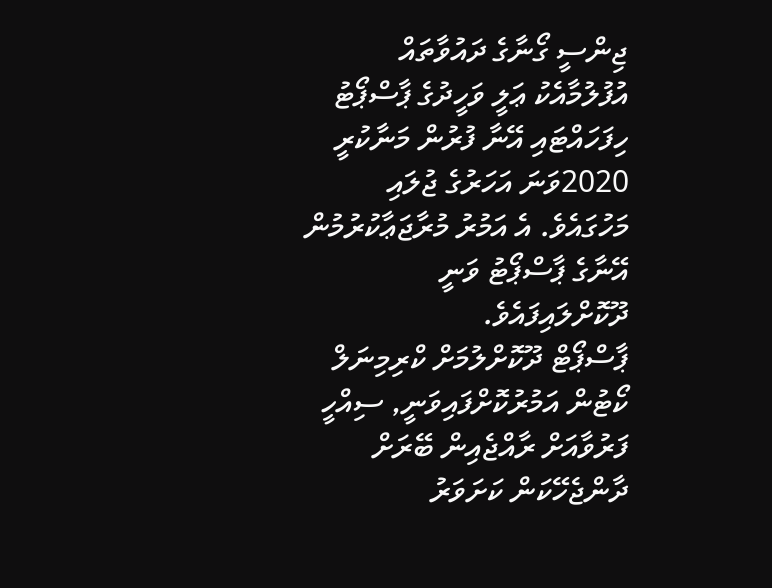ޖިންސީ ގޯނާގެ ދައުވާތައް އުފުލުމާއެކު ޢަލީ ވަހީދުގެ ޕާސްޕޯޓު ހިފަހައްޓައި އޭނާ ފުރުން މަނާކުރީ 2020ވަނަ އަހަރުގެ ޖުލައި މަހުގައެވެ. އެ އަމުރު މުރާޖަޢާކުރުމުން އޭނާގެ ޕާސްޕޯޓު ވަނީ ދޫކޮށްލައިފައެވެ.
ޕާސްޕޯޓް ދޫކޮށްލުމަށް ކްރިމިނަލް ކޯޓުން އަމުރުކޮށްފައިވަނީ, ސިއްހީ ފަރުވާއަށް ރާއްޖެއިން ބޭރަށް ދާންޖެހޭކަން ކަށަވަރު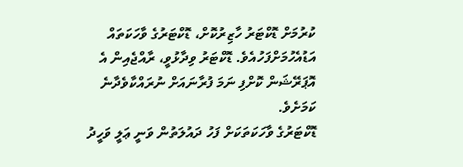ކުރުމަށް ޑޮކްޓަރު ހާޒިރުކޮށް، ޑޮކްޓަރުގެ ވާހަކަތައް އަޑުއެހުމަށްފަހުއެވެ. ޑޮކްޓަރު ވިދާޅުވީ، ރާއްޖެއިން އެ އޮޕަރޭޝަން ކޮށްފި ނަމަ ފުރާނައަށް ނުރައްކާވެދާނެ ކަމަށެވެ.
ޑޮކްޓަރުގެ ވާހަކަތަކަށް ފަހު ދައުލަތުން ވަނީ ޢަލީ ވަހީދު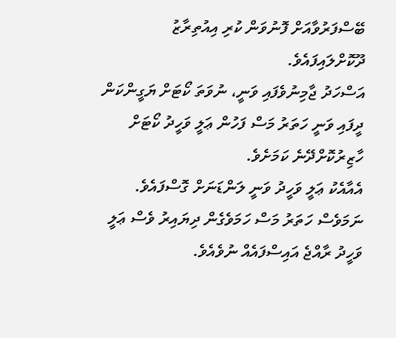ބޭސްފަރުވާއަށް ފޮނުވަން ކުރި އިއުތިރާޒު ދޫކޮށްލައިފައެވެ.
އަސްހަދު ޖާމިނުވެފައި ވަނީ، ނުވަތަ ކޯޓަށް ޔަގީންކަން ދީފައި ވަނީ ހަތަރު މަސް ފަހުން ޢަލީ ވަހީދު ކޯޓަށް ހާޒިރުކޮށްދޭނެ ކަމަށެވެ.
އެއާއެކު ޢަލީ ވަހީދު ވަނީ ލަންޑަނަށް ގޮސްފައެވެ.
ނަމަވެސް ހަތަރު މަސް ހަމަވެގެން ދިޔައިރު ވެސް ޢަލީ ވަހީދު ރާއްޖެ އައިސްފައެއް ނުވެއެވެ.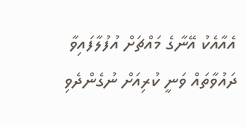އެއާއެކު އޭނާގެ މައްޗަށް އުފުލާފައިވާ ދައުވާތައް ވަނީ ކުރިއަށް ނުގެންދެވި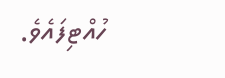ހުއްޓިފައެވެ.